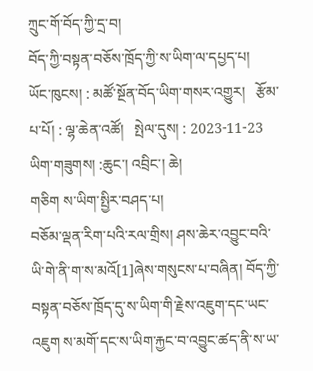ཀྲུང་གོ་བོད་ཀྱི་དྲ་བ།
བོད་ཀྱི་བསྟན་བཅོས་ཁྲོད་ཀྱི་ས་ཡིག་ལ་དཔྱད་པ།
ཡོང་ཁུངས། : མཚོ་སྔོན་བོད་ཡིག་གསར་འགྱུར།   རྩོམ་པ་པོ། : ལྷ་ཆེན་འཚོ།   སྤེལ་དུས། : 2023-11-23
ཡིག་གཟུགས། :ཆུང་། འབྲིང་། ཆེ།
གཅིག ས་ཡིག་སྤྱིར་བཤད་པ།
བཅོམ་ལྡན་རིག་པའི་རལ་གྲིས། ཤས་ཆེར་འབྱུང་བའི་ཡི་གེ་ནི་ག་ས་མའོ[1]ཞེས་གསུངས་པ་བཞིན། བོད་ཀྱི་བསྟན་བཅོས་ཁྲོད་དུ་ས་ཡིག་གི་རྗེས་འཇུག་དང་ཡང་འཇུག ས་མགོ་དང་ས་ཡིག་རྐྱང་བ་འབྱུང་ཚད་ནི་ས་ཡ་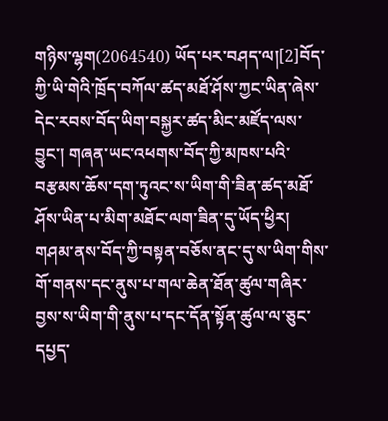གཉིས་ལྷག(2064540) ཡོད་པར་བཤད་ལ།[2]བོད་ཀྱི་ཡི་གེའི་ཁྲོད་བཀོལ་ཚད་མཐོ་ཤོས་ཀྱང་ཡིན་ཞེས་དེང་རབས་བོད་ཡིག་བསྐྱར་ཚད་མིང་མཛོད་ལས་བྱུང་། གཞན་ཡང་འཕགས་བོད་ཀྱི་མཁས་པའི་བརྩམས་ཆོས་དག་ཏུའང་ས་ཡིག་གི་ཟིན་ཚད་མཐོ་ཤོས་ཡིན་པ་མིག་མཐོང་ལག་ཟིན་དུ་ཡོད་ཕྱིར། གཤམ་ནས་བོད་ཀྱི་བསྟན་བཅོས་ནང་དུ་ས་ཡིག་གིས་གོ་གནས་དང་ནུས་པ་གལ་ཆེན་ཐོན་ཚུལ་གཞིར་བྱས་ས་ཡིག་གི་ནུས་པ་དང་དོན་སྟོན་ཚུལ་ལ་ཅུང་དཔྱད་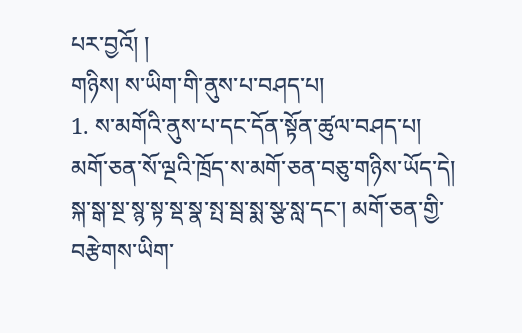པར་བྱའོ། །
གཉིས། ས་ཡིག་གི་ནུས་པ་བཤད་པ།
1. ས་མགོའི་ནུས་པ་དང་དོན་སྟོན་ཚུལ་བཤད་པ།
མགོ་ཅན་སོ་ལྔའི་ཁྲོད་ས་མགོ་ཅན་བཅུ་གཉིས་ཡོད་དེ། སྐ་སྒ་སྔ་སྙ་སྟ་སྡ་སྣ་སྤ་སྦ་སྨ་སྩ་སླ་དང་། མགོ་ཅན་གྱི་བརྩེགས་ཡིག་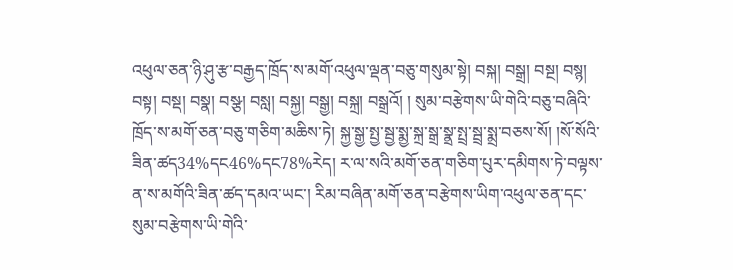འཕུལ་ཅན་ཉི་ཤུ་རྩ་བརྒྱད་ཁྲོད་ས་མགོ་འཕུལ་ལྡན་བཅུ་གསུམ་སྟེ། བསྐ། བསྒྲ། བསྔ། བསྙ། བསྟ། བསྡ། བསྣ། བསྩ། བསླ། བསྐྱ། བསྒྱ། བསྐྲ། བསྒྲའོ། ། སུམ་བརྩེགས་ཡི་གེའི་བཅུ་བཞིའི་ཁྲོད་ས་མགོ་ཅན་བཅུ་གཅིག་མཆིས་ཏེ། སྐྱ་སྒྱ་སྤྱ་སྦྱ་སྨྱ་སྐྲ་སྒྲ་སྣྲ་སྤྲ་སྦྲ་སྨྲ་བཅས་སོ། །སོ་སོའི་ཟིན་ཚད34%དང46%དང78%རེད། ར་ལ་སའི་མགོ་ཅན་གཅིག་པུར་དམིགས་ཏེ་བལྟས་ན་ས་མགོའི་ཟིན་ཚད་དམའ་ཡང་། རིམ་བཞིན་མགོ་ཅན་བརྩེགས་ཡིག་འཕུལ་ཅན་དང་སུམ་བརྩེགས་ཡི་གེའི་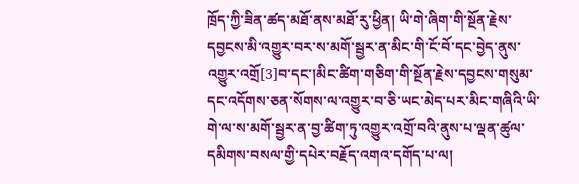ཁྲོད་ཀྱི་ཟིན་ཚད་མཐོ་ནས་མཐོ་རུ་ཕྱིན། ཡི་གེ་ཞིག་གི་སྔོན་རྗེས་དབྱངས་མི་འགྱུར་བར་ས་མགོ་སྦྱར་ན་མིང་གི་ངོ་བོ་དང་བྱེད་ནུས་འགྱུར་འགྲོ[3]བ་དང་།མིང་ཚིག་གཅིག་གི་སྔོན་རྗེས་དབྱངས་གསུམ་དང་འདོགས་ཅན་སོགས་ལ་འགྱུར་བ་ཅི་ཡང་མེད་པར་མིང་གཞིའི་ཡི་གེ་ལ་ས་མགོ་སྦྱར་ན་བྱ་ཚིག་ཏུ་འགྱུར་འགྲོ་བའི་ནུས་པ་ལྡན་ཚུལ་དམིགས་བསལ་གྱི་དཔེར་བརྗོད་འགའ་དགོད་པ་ལ།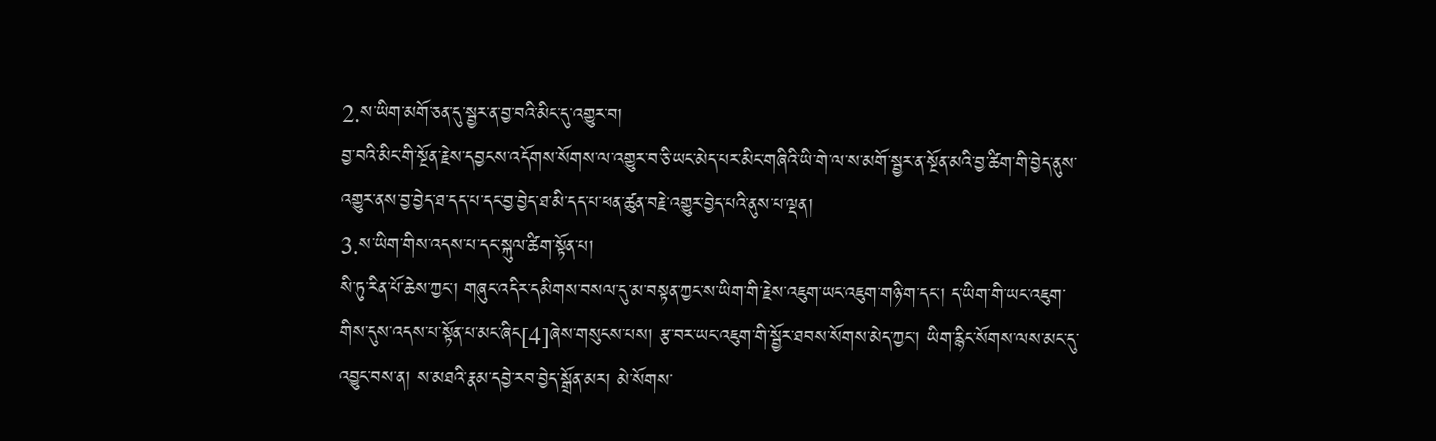2.ས་ཡིག་མགོ་ཅན་དུ་སྦྱར་ན་བྱ་བའི་མིང་དུ་འགྱུར་བ།
བྱ་བའི་མིང་གི་སྔོན་རྗེས་དབྱངས་འདོགས་སོགས་ལ་འགྱུར་བ་ཅི་ཡང་མེད་པར་མིང་གཞིའི་ཡི་གེ་ལ་ས་མགོ་སྦྱར་ན་སྔོན་མའི་བྱ་ཚིག་གི་བྱེད་ནུས་འགྱུར་ནས་བྱ་བྱེད་ཐ་དད་པ་དང་བྱ་བྱེད་ཐ་མི་དད་པ་ཕན་ཚུན་བརྗེ་འགྱུར་བྱེད་པའི་ནུས་པ་ལྡན།
3.ས་ཡིག་གིས་འདས་པ་དང་སྐུལ་ཚིག་སྟོན་པ།
སི་ཏུ་རིན་པོ་ཆེས་ཀྱང་། གཞུང་འདིར་དམིགས་བསལ་དུ་མ་བསྟན་ཀྱང་ས་ཡིག་གི་རྗེས་འཇུག་ཡང་འཇུག་གཉི་ག་དང་། ད་ཡིག་གི་ཡང་འཇུག་གིས་དུས་འདས་པ་སྟོན་པ་མང་ཞིང[4]ཞེས་གསུངས་པས། རྩ་བར་ཡང་འཇུག་གི་སྦྱོར་ཐབས་སོགས་མེད་ཀྱང་། ཡིག་རྙིང་སོགས་ལས་མང་དུ་འབྱུང་བས་ན། ས་མཐའི་རྣམ་དབྱེ་རབ་བྱེད་སྒྲོན་མར། མེ་སོགས་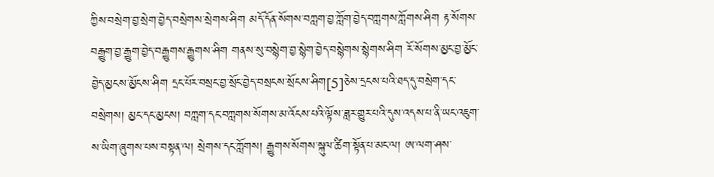ཀྱིས་བསྲེག་བྱ་སྲེག་བྱེད་བསྲེགས་སྲེགས་ཤིག མདོ་དོན་སོགས་བཀླག་བྱ་ཀློག་བྱེད་བཀླགས་ཀློགས་ཤིག རྟ་སོགས་བརྒྱུག་བྱ་རྒྱུག་བྱེད་བརྒྱུགས་རྒྱུགས་ཤིག གནས་སུ་བསྙེག་བྱ་སྙེག་བྱེད་བསྙེགས་སྙེགས་ཤིག རོ་སོགས་མྱང་བྱ་མྱོང་བྱེད་མྱངས་མྱོངས་ཤིག དྲང་པོར་བསྲང་བྱ་སྲོང་བྱེད་བསྲངས་སྲོངས་ཤིག[5]ཅེས་དྲངས་པའི་ཐད་དུ་བསྲེག་དང་བསྲེགས། མྱང་དང་མྱངས། བཀླག་དང་བཀླགས་སོགས་མ་འོངས་པའི་ལྟོས་ཟླར་གྱུར་པའི་དུས་འདས་པ་ནི་ཡང་འཇུག་ས་ཡིག་ཞུགས་པས་བསྟན་ལ། སྲེགས་དང་ཀློགས། རྒྱུགས་སོགས་སྐུལ་ཚིག་སྟོན་པ་མང་ལ། ཨ་ལག་ཤས་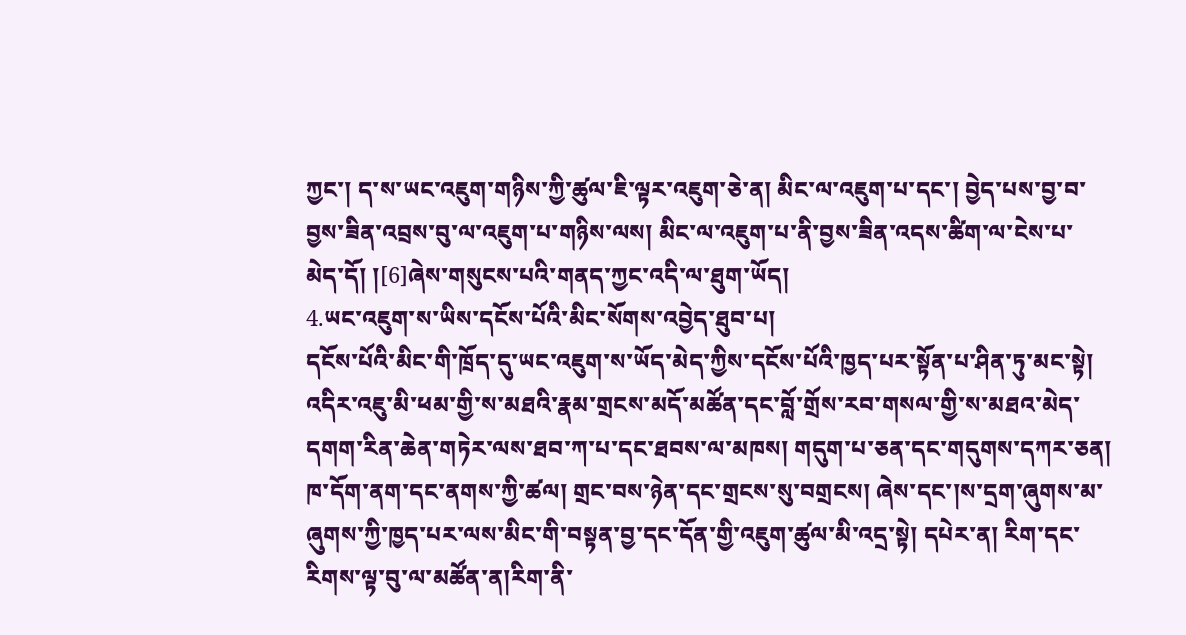ཀྱང་། ད་ས་ཡང་འཇུག་གཉིས་ཀྱི་ཚུལ་ཇི་ལྟར་འཇུག་ཅེ་ན། མིང་ལ་འཇུག་པ་དང་། བྱེད་པས་བྱ་བ་བྱས་ཟིན་འབྲས་བུ་ལ་འཇུག་པ་གཉིས་ལས། མིང་ལ་འཇུག་པ་ནི་བྱས་ཟིན་འདས་ཚིག་ལ་ངེས་པ་མེད་དོ། །[6]ཞེས་གསུངས་པའི་གནད་ཀྱང་འདི་ལ་ཐུག་ཡོད།
4.ཡང་འཇུག་ས་ཡིས་དངོས་པོའི་མིང་སོགས་འབྱེད་ཐུབ་པ།
དངོས་པོའི་མིང་གི་ཁྲོད་དུ་ཡང་འཇུག་ས་ཡོད་མེད་ཀྱིས་དངོས་པོའི་ཁྱད་པར་སྟོན་པ་ཤིན་ཏུ་མང་སྟེ། འདིར་འཇུ་མི་ཕམ་གྱི་ས་མཐའི་རྣམ་གྲངས་མདོ་མཚོན་དང་བློ་གྲོས་རབ་གསལ་གྱི་ས་མཐའ་མེད་དགག་རིན་ཆེན་གཏེར་ལས་ཐབ་ཀ་པ་དང་ཐབས་ལ་མཁས། གདུག་པ་ཅན་དང་གདུགས་དཀར་ཅན། ཁ་དོག་ནག་དང་ནགས་ཀྱི་ཚལ། གྲང་བས་ཉེན་དང་གྲངས་སུ་བགྲངས། ཞེས་དང་།ས་དྲག་ཞུགས་མ་ཞུགས་ཀྱི་ཁྱད་པར་ལས་མིང་གི་བསྟན་བྱ་དང་དོན་གྱི་འཇུག་ཚུལ་མི་འདྲ་སྟེ། དཔེར་ན། རིག་དང་རིགས་ལྟ་བུ་ལ་མཚོན་ན།རིག་ནི་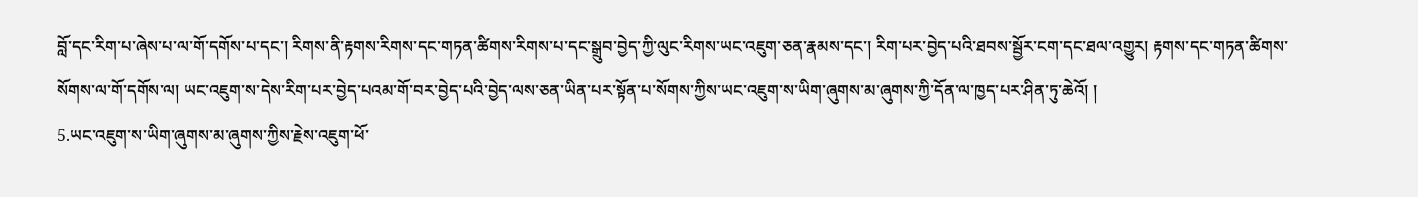བློ་དང་རིག་པ་ཞེས་པ་ལ་གོ་དགོས་པ་དང་། རིགས་ནི་རྟགས་རིགས་དང་གཏན་ཚིགས་རིགས་པ་དང་སྒྲུབ་བྱེད་ཀྱི་ལུང་རིགས་ཡང་འཇུག་ཅན་རྣམས་དང་། རིག་པར་བྱེད་པའི་ཐབས་སྦྱོར་ངག་དང་ཐལ་འགྱུར། རྟགས་དང་གཏན་ཚིགས་སོགས་ལ་གོ་དགོས་ལ། ཡང་འཇུག་ས་དེས་རིག་པར་བྱེད་པའམ་གོ་བར་བྱེད་པའི་བྱེད་ལས་ཅན་ཡིན་པར་སྟོན་པ་སོགས་ཀྱིས་ཡང་འཇུག་ས་ཡིག་ཞུགས་མ་ཞུགས་ཀྱི་དོན་ལ་ཁྱད་པར་ཤིན་ཏུ་ཆེའོ། །
5.ཡང་འཇུག་ས་ཡིག་ཞུགས་མ་ཞུགས་ཀྱིས་རྗེས་འཇུག་ཕོ་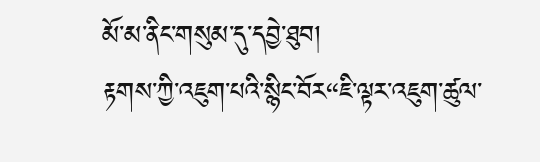མོ་མ་ནིང་གསུམ་དུ་དབྱེ་ཐུབ།
རྟགས་ཀྱི་འཇུག་པའི་སྙིང་བོར“ཇི་ལྟར་འཇུག་ཚུལ་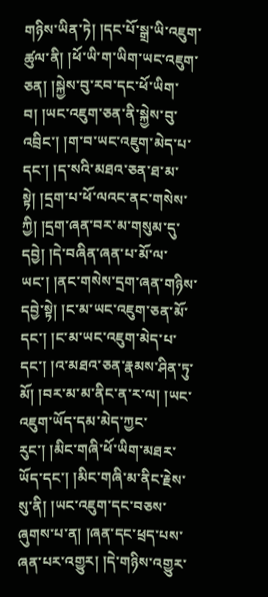གཉིས་ཡིན་ཏེ། །དང་པོ་སྒྲ་ཡི་འཇུག་ཚུལ་ནི། །ཕོ་ཡི་ག་ཡིག་ཡང་འཇུག་ཅན། །སྐྱེས་བུ་རབ་དང་ཕོ་ཡིག་བ། །ཡང་འཇུག་ཅན་ནི་སྐྱེས་བུ་འབྲིང་། །ག་བ་ཡང་འཇུག་མེད་པ་དང་། །ད་སའི་མཐའ་ཅན་ཐ་མ་སྟེ། །དྲག་པ་ཕོ་ལའང་ནང་གསེས་ཀྱི། །དྲག་ཞན་བར་མ་གསུམ་དུ་དབྱེ། །དེ་བཞིན་ཞན་པ་མོ་ལ་ཡང་། །ནང་གསེས་དྲག་ཞན་གཉིས་དབྱེ་སྟེ། །ང་མ་ཡང་འཇུག་ཅན་མོ་དང་། །ང་མ་ཡང་འཇུག་མེད་པ་དང་། །འ་མཐའ་ཅན་རྣམས་ཤིན་ཏུ་མོ། །བར་མ་མ་ནིང་ན་ར་ལ། །ཡང་འཇུག་ཡོད་དམ་མེད་ཀྱང་རུང་། །མིང་གཞི་ཕོ་ཡིག་མཐར་ཡོད་དང་། །མིང་གཞི་མ་ནིང་རྗེས་སུ་ནི། །ཡང་འཇུག་དང་བཅས་ཞུགས་པ་ན། །ཞན་དང་ཕྲད་པས་ཞན་པར་འགྱུར། །དེ་གཉིས་འགྱུར་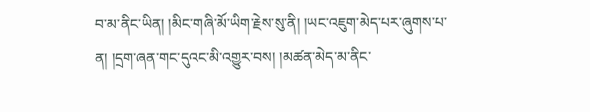བ་མ་ནིང་ཡིན། །མིང་གཞི་མོ་ཡིག་རྗེས་སུ་ནི། །ཡང་འཇུག་མེད་པར་ཞུགས་པ་ན། །དྲག་ཞན་གང་དུའང་མི་འགྱུར་བས། །མཚན་མེད་མ་ནིང་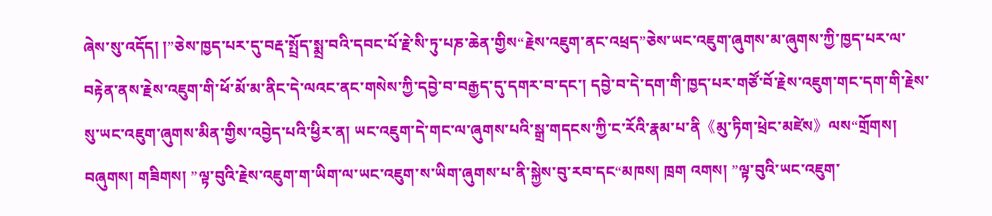ཞེས་སུ་འདོད། །”ཅེས་ཁྱད་པར་དུ་བརྡ་སྤྲོད་སྨྲ་བའི་དབང་པོ་རྗེ་སི་ཏུ་པཎ་ཆེན་གྱིས“རྗེས་འཇུག་ནང་འཕྲད”ཅེས་ཡང་འཇུག་ཞུགས་མ་ཞུགས་ཀྱི་ཁྱད་པར་ལ་བརྟེན་ནས་རྗེས་འཇུག་གི་ཕོ་མོ་མ་ནིང་དེ་ལའང་ནང་གསེས་ཀྱི་དབྱེ་བ་བརྒྱད་དུ་དགར་བ་དང་། དབྱེ་བ་དེ་དག་གི་ཁྱད་པར་གཙོ་བོ་རྗེས་འཇུག་གང་དག་གི་རྗེས་སུ་ཡང་འཇུག་ཞུགས་མིན་གྱིས་འབྱེད་པའི་ཕྱིར་ན། ཡང་འཇུག་དེ་གང་ལ་ཞུགས་པའི་སྒྲ་གདངས་ཀྱི་ང་རོའི་རྣམ་པ་ནི《མུ་ཏིག་ཕྲེང་མཛེས》ལས“གྲོགས། བཞུགས། གཟིགས། ”ལྟ་བུའི་རྗེས་འཇུག་ག་ཡིག་ལ་ཡང་འཇུག་ས་ཡིག་ཞུགས་པ་ནི་སྐྱེས་བུ་རབ་དང“མཁས། ཁྲག འགས། ”ལྟ་བུའི་ཡང་འཇུག་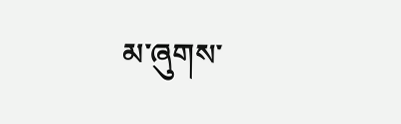མ་ཞུགས་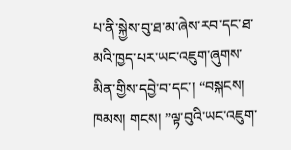པ་ནི་སྐྱེས་བུ་ཐ་མ་ཞེས་རབ་དང་ཐ་མའི་ཁྱད་པར་ཡང་འཇུག་ཞུགས་མིན་གྱིས་དབྱེ་བ་དང་། “བསྐངས། ཁམས། གངས། ”ལྟ་བུའི་ཡང་འཇུག་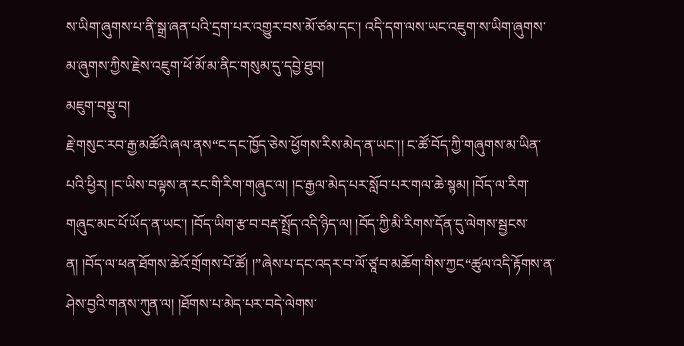ས་ཡིག་ཞུགས་པ་ནི་སྒྲ་ཞན་པའི་དྲག་པར་འགྱུར་བས་མོ་ཙམ་དང་། འདི་དག་ལས་ཡང་འཇུག་ས་ཡིག་ཞུགས་མ་ཞུགས་ཀྱིས་རྗེས་འཇུག་ཕོ་མོ་མ་ནིང་གསུམ་དུ་དབྱེ་ཐུབ།
མཇུག་བསྡུ་བ།
རྗེ་གསུང་རབ་རྒྱ་མཚོའི་ཞལ་ནས“ང་དང་ཁྱོད་ཅེས་ཕྱོགས་རིས་མེད་ན་ཡང་།། ང་ཚོ་བོད་ཀྱི་གཞུགས་མ་ཡིན་པའི་ཕྱིར། །ང་ཡིས་བལྟས་ན་རང་གི་རིག་གཞུང་ལ། །ང་རྒྱལ་མེད་པར་སློབ་པར་གལ་ཆེ་སྙམ། །བོད་ལ་རིག་གཞུང་མང་པོ་ཡོད་ན་ཡང་། །བོད་ཡིག་རྩ་བ་བརྡ་སྤྲོད་འདི་ཉིད་ལ། །བོད་ཀྱི་མི་རིགས་དོན་དུ་ལེགས་སྦྱངས་ན། །བོད་ལ་ཕན་ཐོགས་ཆེའོ་གྲོགས་པོ་ཚོ། །”ཞེས་པ་དང་འདར་བ་ལོ་ཙཱ་བ་མཆོག་གིས་ཀྱང“ཚུལ་འདི་རྟོགས་ན་ཤེས་བྱའི་གནས་ཀུན་ལ། །ཐོགས་པ་མེད་པར་བདེ་ལེགས་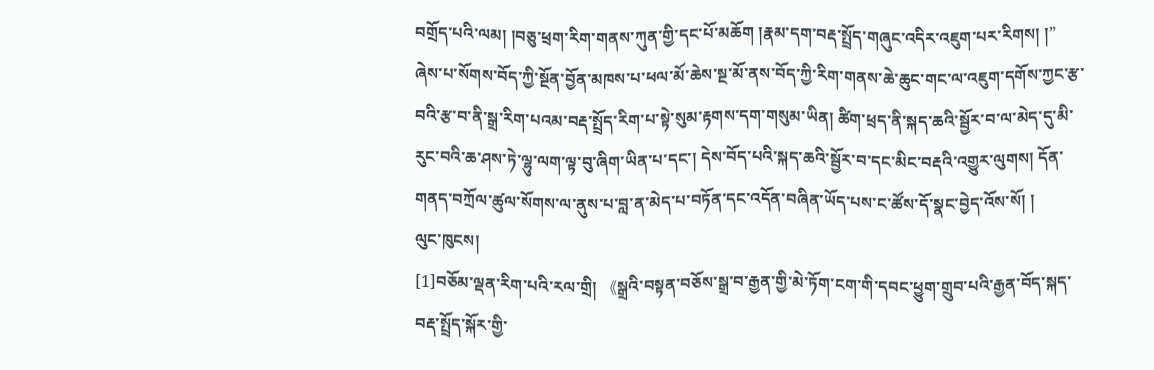བགྲོད་པའི་ལམ། །བཅུ་ཕྲག་རིག་གནས་ཀུན་གྱི་དང་པོ་མཆོག །རྣམ་དག་བརྡ་སྤྲོད་གཞུང་འདིར་འཇུག་པར་རིགས། །” ཞེས་པ་སོགས་བོད་ཀྱི་སྔོན་བྱོན་མཁས་པ་ཕལ་མོ་ཆེས་སྔ་མོ་ནས་བོད་ཀྱི་རིག་གནས་ཆེ་ཆུང་གང་ལ་འཇུག་དགོས་ཀྱང་རྩ་བའི་རྩ་བ་ནི་སྒྲ་རིག་པའམ་བརྡ་སྤྲོད་རིག་པ་སྟེ་སུམ་རྟགས་དག་གསུམ་ཡིན། ཚིག་ཕྲད་ནི་སྐད་ཆའི་སྦྱོར་བ་ལ་མེད་དུ་མི་རུང་བའི་ཆ་ཤས་ཏེ་ལྷུ་ལག་ལྟ་བུ་ཞིག་ཡིན་པ་དང་། དེས་བོད་པའི་སྐད་ཆའི་སྦྱོར་བ་དང་མིང་བརྡའི་འགྱུར་ལུགས། དོན་གནད་བཀྲོལ་ཚུལ་སོགས་ལ་ནུས་པ་བླ་ན་མེད་པ་བཏོན་དང་འདོན་བཞིན་ཡོད་པས་ང་ཚོས་དོ་སྣང་བྱེད་འོས་སོ། །
ལུང་ཁུངས།
[1]བཅོམ་ལྡན་རིག་པའི་རལ་གྲི། 《སྒྲའི་བསྟན་བཅོས་སྒྲ་བ་རྒྱན་གྱི་མེ་ཏོག་ངག་གི་དབང་ཕྱུག་གྲུབ་པའི་རྒྱན་བོད་སྐད་བརྡ་སྤྲོད་སྐོར་གྱི་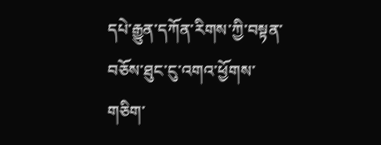དཔེ་རྒྱུན་དཀོན་རིགས་ཀྱི་བསྟན་བཅོས་ཐུང་ངུ་འགའ་ཕྱོགས་གཅིག་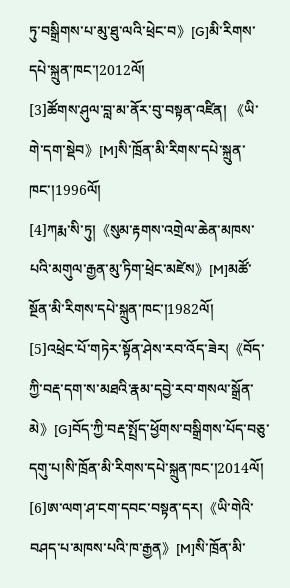ཏུ་བསྒྲིགས་པ་མུ་ཐུ་ལའི་ཕྲེང་བ》[G]མི་རིགས་དཔེ་སྐྲུན་ཁང་།2012ལོ།
[3]ཚོགས་ཤུལ་བླ་མ་ནོར་བུ་བསྟན་འཛིན། 《ཡི་གེ་དག་སྡེབ》[M]སི་ཁྲོན་མི་རིགས་དཔེ་སྐྲུན་ཁང་།1996ལོ།
[4]ཀརྨ་སི་ཏུ།《སུམ་རྟགས་འགྲེལ་ཆེན་མཁས་པའི་མགུལ་རྒྱན་མུ་ཏིག་ཕྲེང་མཛེས》[M]མཚོ་སྔོན་མི་རིགས་དཔེ་སྐྲུན་ཁང་།1982ལོ།
[5]འཕྲེང་པོ་གཏེར་སྟོན་ཤེས་རབ་འོད་ཟེར།《བོད་ཀྱི་བརྡ་དག་ས་མཐའི་རྣམ་དབྱེ་རབ་གསལ་སྒྲོན་མེ》[G]བོད་ཀྱི་བརྡ་སྤྲོད་ཕྱོགས་བསྒྲིགས་པོད་བཅུ་དགུ་པ།སི་ཁྲོན་མི་རིགས་དཔེ་སྐྲུན་ཁང་།2014ལོ།
[6]ཨ་ལག་ཤ་ངག་དབང་བསྟན་དར།《ཡི་གེའི་བཤད་པ་མཁས་པའི་ཁ་རྒྱན》[M]སི་ཁྲོན་མི་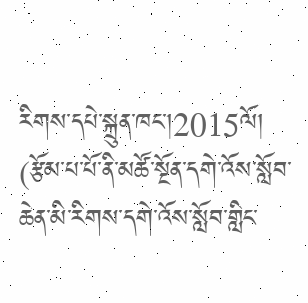རིགས་དཔེ་སྐྲུན་ཁང་།2015ལོ།
(རྩོམ་པ་པོ་ནི་མཚོ་སྔོན་དགེ་འོས་སློབ་ཆེན་མི་རིགས་དགེ་འོས་སློབ་གླིང་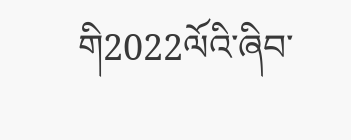གི2022ལོའི་ཞིབ་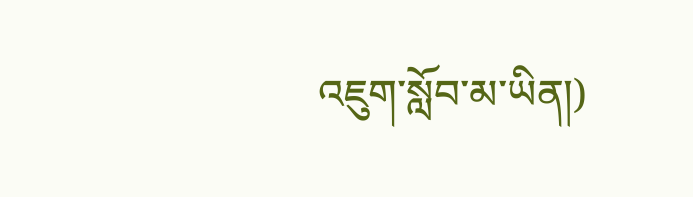འཇུག་སློབ་མ་ཡིན།)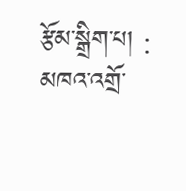རྩོམ་སྒྲིག་པ། : མཁའ་འགྲོ་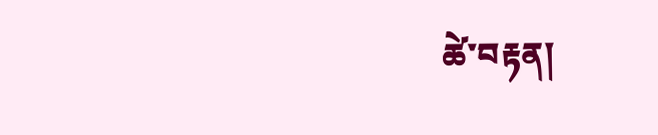ཚེ་བརྟན།